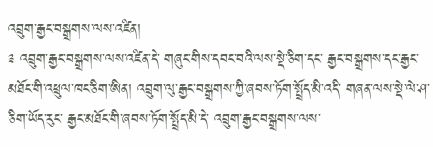འབྲུག་རྒྱང་བསྒྲགས་ལས་འཛིན།
༉ འབྲུག་རྒྱང་བསྒྲགས་ལས་འཛིན་དེ་ གཞུང་གིས་དབང་བའི་ལས་སྡེ་ཅིག་དང་ རྒྱང་བསྒྲགས་དང་རྒྱང་མཐོང་གི་འཕྲུལ་ཁང་ཅིག་ཨིན། འབྲུག་ལུ་རྒྱང་བསྒྲགས་ཀྱི་ཞབས་ཏོག་སྤྲོད་མི་འདི་ གཞན་ལས་སྡེ་ལེ་ཤ་ཅིག་ཡོད་རུང་ རྒྱང་མཐོང་གི་ཞབས་ཏོག་སྤྲོད་མི་དེ་ འབྲུག་རྒྱང་བསྒྲགས་ལས་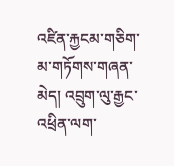འཛིན་རྐྱངམ་གཅིག་མ་གཏོགས་གཞན་མེད། འབྲུག་ལུ་རྒྱང་འཕྲིན་ལག་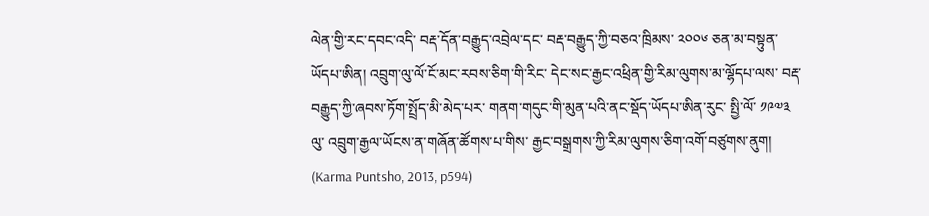ལེན་གྱི་རང་དབང་འདི་ བརྡ་དོན་བརྒྱུད་འབྲེལ་དང་ བརྡ་བརྒྱུད་ཀྱི་བཅའ་ཁྲིམས་ ༢༠༠༦ ཅན་མ་བསྟུན་ཡོདཔ་ཨིན། འབྲུག་ལུ་ལོ་ངོ་མང་རབས་ཅིག་གི་རིང་ དེང་སང་རྒྱང་འཕྲིན་གྱི་རིམ་ལུགས་མ་ལྷོདཔ་ལས་ བརྡ་བརྒྱུད་ཀྱི་ཞབས་ཏོག་སྤྲོད་མི་མེད་པར་ གནག་གདུང་གི་མུན་པའི་ནང་སྡོད་ཡོདཔ་ཨིན་རུང་ སྤྱི་ལོ་ ༡༩༧༣ ལུ་ འབྲུག་རྒྱལ་ཡོངས་ན་གཞོན་ཚོགས་པ་གིས་ རྒྱང་བསྒྲགས་ཀྱི་རིམ་ལུགས་ཅིག་འགོ་བཙུགས་ནུག། (Karma Puntsho, 2013, p594)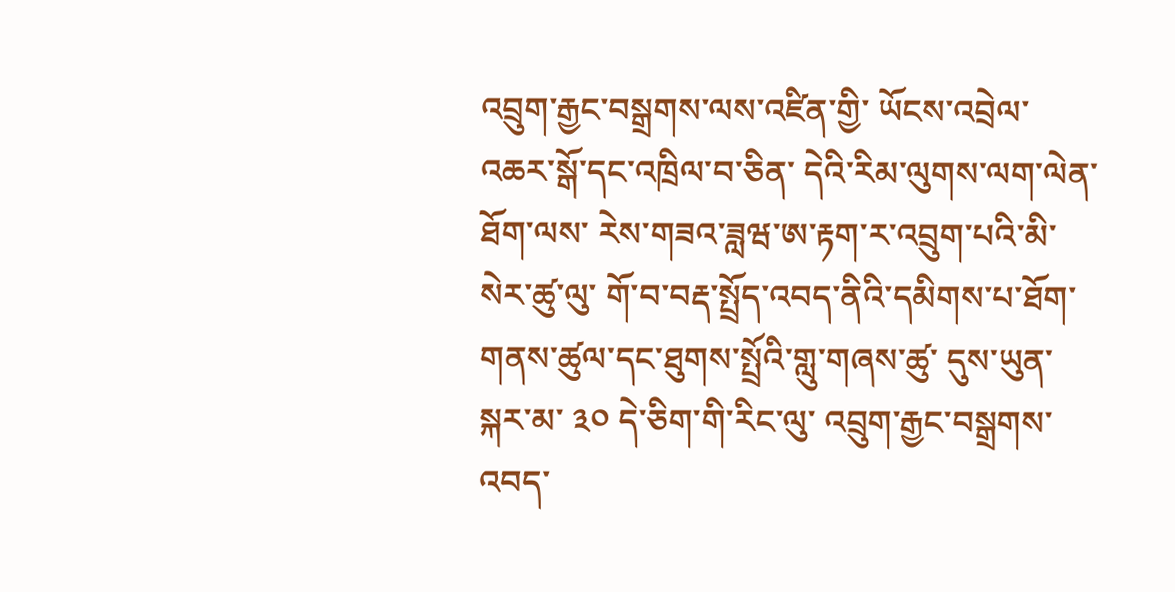འབྲུག་རྒྱང་བསྒྲགས་ལས་འཛིན་གྱི་ ཡོངས་འབྲེལ་འཆར་སྒོ་དང་འཁྲིལ་བ་ཅིན་ དེའི་རིམ་ལུགས་ལག་ལེན་ཐོག་ལས་ རེས་གཟའ་ཟླཝ་ཨ་རྟག་ར་འབྲུག་པའི་མི་སེར་ཚུ་ལུ་ གོ་བ་བརྡ་སྤྲོད་འབད་ནིའི་དམིགས་པ་ཐོག་ གནས་ཚུལ་དང་ཐུགས་སྤྲོའི་གླུ་གཞས་ཚུ་ དུས་ཡུན་སྐར་མ་ ༣༠ དེ་ཅིག་གི་རིང་ལུ་ འབྲུག་རྒྱང་བསྒྲགས་འབད་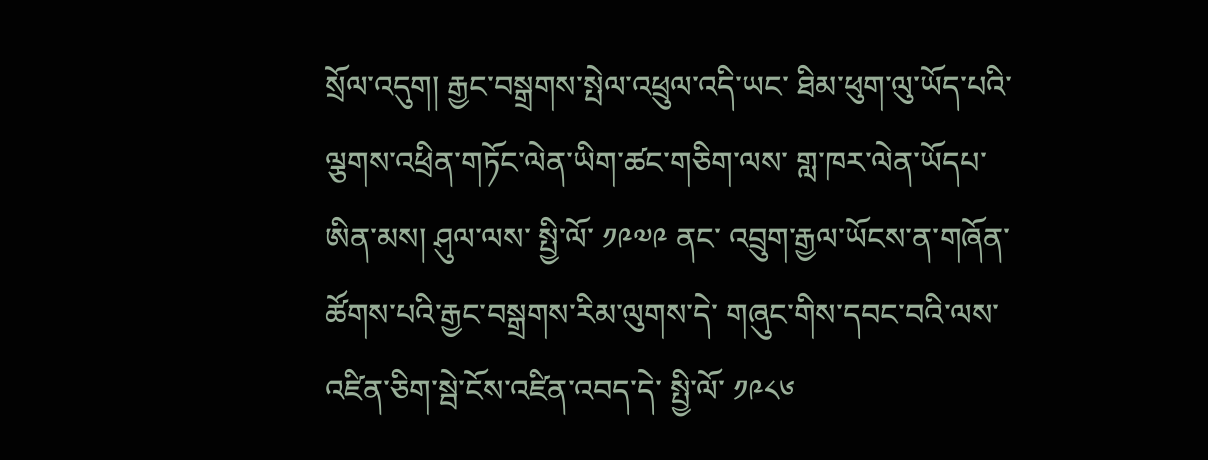སྲོལ་འདུག། རྒྱང་བསྒྲགས་སྤེལ་འཕྲུལ་འདི་ཡང་ ཐིམ་ཕུག་ལུ་ཡོད་པའི་ ལྕགས་འཕྲིན་གཏོང་ལེན་ཡིག་ཚང་གཅིག་ལས་ གླ་ཁར་ལེན་ཡོདཔ་ཨིན་མས། ཤུལ་ལས་ སྤྱི་ལོ་ ༡༩༧༩ ནང་ འབྲུག་རྒྱལ་ཡོངས་ན་གཞོན་ཚོགས་པའི་རྒྱང་བསྒྲགས་རིམ་ལུགས་དེ་ གཞུང་གིས་དབང་བའི་ལས་འཛིན་ཅིག་སྦེ་ངོས་འཛིན་འབད་དེ་ སྤྱི་ལོ་ ༡༩༨༦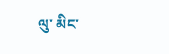ལུ་ མིང་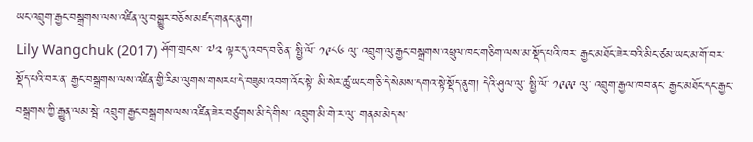ཡང་འབྲུག་རྒྱང་བསྒྲགས་ལས་འཛིན་ལུ་བསྒྱུར་བཅོས་མཛད་གནང་ནུག།
Lily Wangchuk (2017) ཤོག་གྲངས་ ༧༢ ལྟར་དུ་འབད་བ་ཅིན་ སྤྱི་ལོ་ ༡༩༨༦ ལུ་ འབྲུག་ལུ་རྒྱང་བསྒྲགས་འཕྲུལ་ཁང་གཅིག་ལས་མ་སྡོད་པའི་ཁར་ རྒྱང་མཐོང་ཟེར་བའི་མིང་ཙམ་ཡང་མ་གོ་བར་སྡོད་པའི་བར་ན་ རྒྱང་བསྒྲགས་ལས་འཛིན་གྱི་རིམ་ལུགས་གསརཔ་དེ་བཟུམ་འབག་འོང་སྟེ་ མི་སེར་ཚུ་ཡང་ག་ཅི་དེ་སེམས་དགའ་སྟེ་སྡོད་ནུག། དེའི་ཤུལ་ལུ་ སྤྱི་ལོ་ ༡༩༩༩ ལུ་ འབྲུག་རྒྱལ་ཁབ་ནང་ རྒྱང་མཐོང་དང་རྒྱང་བསྒྲགས་ཀྱི་རྒྱུན་ལམ་སྦེ་ འབྲུག་རྒྱང་བསྒྲགས་ལས་འཛིན་ཟེར་བཙུགས་མི་དེ་གིས་ འབྲུག་མི་གེ་ར་ལུ་ གནམ་མེད་ས་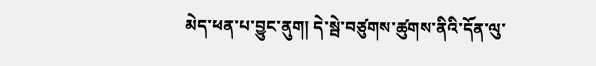མེད་ཕན་པ་བྱུང་ནུག། དེ་སྦེ་བཙུགས་ཚུགས་ནིའི་དོན་ལུ་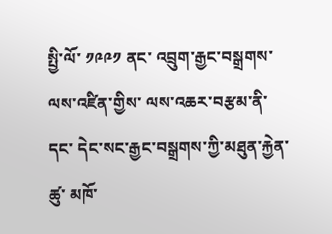སྤྱི་ལོ་ ༡༩༩༡ ནང་ འབྲུག་རྒྱང་བསྒྲགས་ལས་འཛིན་གྱིས་ ལས་འཆར་བརྩམ་ནི་དང་ དེང་སང་རྒྱང་བསྒྲགས་ཀྱི་མཐུན་རྐྱེན་ཚུ་ མཁོ་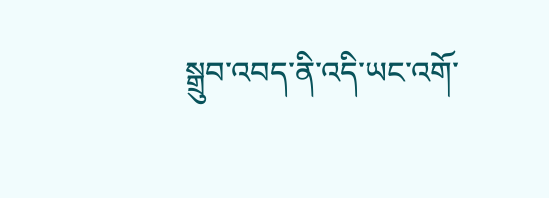སྒྲུབ་འབད་ནི་འདི་ཡང་འགོ་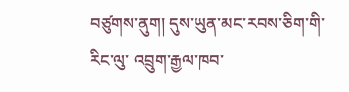བཙུགས་ནུག། དུས་ཡུན་མང་རབས་ཅིག་གི་རིང་ལུ་ འབྲུག་རྒྱལ་ཁབ་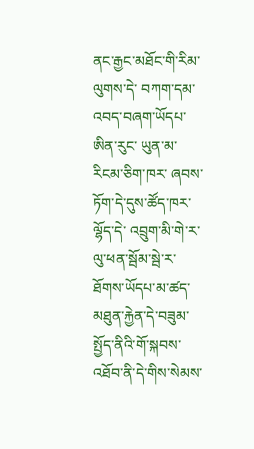ནང་རྒྱང་མཐོང་གི་རིམ་ལུགས་དེ་ བཀག་དམ་འབད་བཞག་ཡོདཔ་ཨིན་རུང་ ཡུན་མ་རིངམ་ཅིག་ཁར་ ཞབས་ཏོག་དེ་དུས་ཚོད་ཁར་ལྷོད་དེ་ འབྲུག་མི་གེ་ར་ལུ་ཕན་སྦོམ་སྦེ་ར་ཐོགས་ཡོདཔ་མ་ཚད་ མཐུན་རྐྱེན་དེ་བཟུམ་སྤྱོད་ནིའི་གོ་སྐབས་འཐོབ་ནི་དེ་གིས་སེམས་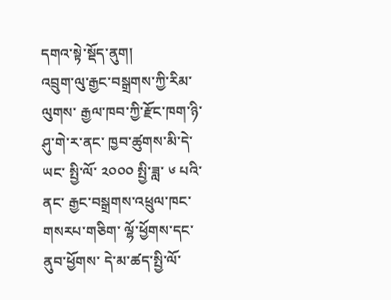དགའ་སྟེ་སྡོད་ནུག།
འབྲུག་ལུ་རྒྱང་བསྒྲགས་ཀྱི་རིམ་ལུགས་ རྒྱལ་ཁབ་ཀྱི་རྫོང་ཁག་ཉི་ཤུ་གེ་ར་ནང་ ཁྱབ་ཚུགས་མི་དེ་ཡང་ སྤྱི་ལོ་ ༢༠༠༠ སྤྱི་ཟླ་ ༦ པའི་ནང་ རྒྱང་བསྒྲགས་འཕྲུལ་ཁང་གསརཔ་གཅིག་ ལྷོ་ཕྱོགས་དང་ནུབ་ཕྱོགས་ དེ་མ་ཚད་སྤྱི་ལོ་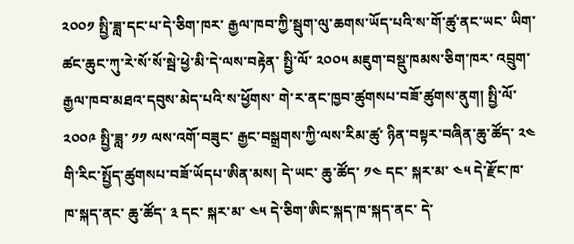༢༠༠༡ སྤྱི་ཟླ་དང་པ་དེ་ཅིག་ཁར་ རྒྱལ་ཁབ་ཀྱི་སྦུག་ལུ་ཆགས་ཡོད་པའི་ས་གོ་ཚུ་ནང་ཡང་ ཡིག་ཚང་ཆུང་ཀུ་རེ་སོ་སོ་སྦེ་ཕྱེ་མི་དེ་ལས་བརྟེན་ སྤྱི་ལོ་ ༢༠༠༥ མཇུག་བསྡུ་ཁམས་ཅིག་ཁར་ འབྲུག་རྒྱལ་ཁབ་མཐའ་དབུས་མེད་པའི་ས་ཕྱོགས་ གེ་ར་ནང་ཁྱབ་ཚུགསཔ་བཟོ་ཚུགས་ནུག། སྤྱི་ལོ་ ༢༠༠༩ སྤྱི་ཟླ་ ༡༡ ལས་འགོ་བཟུང་ རྒྱང་བསྒྲགས་ཀྱི་ལས་རིམ་ཚུ་ ཉིན་བསྟར་བཞིན་ཆུ་ཚོད་ ༢༤ གི་རིང་སྤྱོད་ཚུགསཔ་བཟོ་ཡོདཔ་ཨིན་མས། དེ་ཡང་ ཆུ་ཚོད་ ༡༤ དང་ སྐར་མ་ ༤༥ དེ་རྫོང་ཁ་ ཁ་སྐད་ནང་ ཆུ་ཚོད་ ༣ དང་ སྐར་མ་ ༤༥ དེ་ཅིག་ཨིང་སྐད་ཁ་སྐད་ནང་ དེ་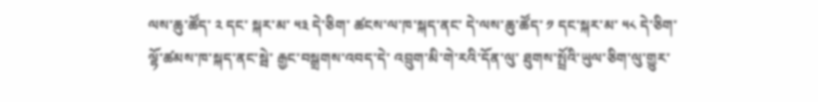ལས་ཆུ་ཚོད་ ༢ དང་ སྐར་མ་ ༥༣ དེ་ཅིག་ ཚངས་ལ་ཁ་སྐད་ནང་ དེ་ལས་ཆུ་ཚོད་ ༡ དང་སྐར་མ་ ༥༨ དེ་ཅིག་ལྷོ་ཚམས་ཁ་སྐད་ནང་སྦེ་ རྒྱང་བསྒྲགས་འབད་དེ་ འབྲུག་མི་གེ་རའི་དོན་ལུ་ ཐུགས་སྤྲོའི་ཡུལ་ཅིག་ལུ་གྱུར་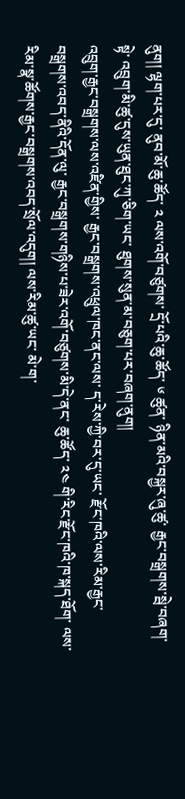ནུག། ལྷག་པར་དུ་ ནུབ་མོ་ཆུ་ཚོད་ ༢ ལས་འགོ་བཙུགས་ དྲོ་པའི་ཆུ་ཚོད་ ༦ ཚུན་ ཉིན་མའི་བསྐྱར་ཞུ་ཚུ་ རྒྱང་བསྒྲགས་སྦེ་བཞག་སྟེ་ འབྲུག་མི་ཚུ་དུས་ཡུན་ཐུང་ཀུ་ཅིག་ཡང་ ཐུགས་སུན་མ་བཅུག་པར་བཞག་ནུག།
འབྲུག་རྒྱང་བསྒྲགས་ལས་འཛིན་གྱིས་ རྒྱང་བསྒྲགས་འཕྲུལ་ཁང་ནང་ལས་ ད་རེས་ཀྱི་བར་དུ་ཡང་ རྫོང་ཁའི་ལས་རིམ་རྒྱང་བསྒྲགས་འབད་ནིའི་དོན་ལུ་ རྒྱང་བསྒྲགས་གཉིས་པ་ཟེར་འགོ་བཙུགས་མི་དེ་ནང་ ཆུ་ཚོད་ ༢༤ གི་རིང་རྫོང་ཁའི་ཁ་སྐད་ཐོག་ ལས་རིམ་སྣ་ཚོགས་རྒྱང་བསྒྲགས་འབད་སྲོལ་འདུག། ལས་རིམ་ཚུ་ཡང་ མེ་ག་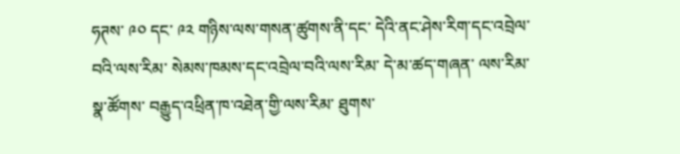ཧཊས་ ༩༠ དང་ ༩༢ གཉིས་ལས་གསན་ཚུགས་ནི་དང་ དེའི་ནང་ཤེས་རིག་དང་འབྲེལ་བའི་ལས་རིམ་ སེམས་ཁམས་དང་འབྲེལ་བའི་ལས་རིམ་ དེ་མ་ཚད་གཞན་ ལས་རིམ་སྣ་ཚོགས་ བརྒྱུད་འཕྲིན་ཁ་འཐེན་གྱི་ལས་རིམ་ ཐུགས་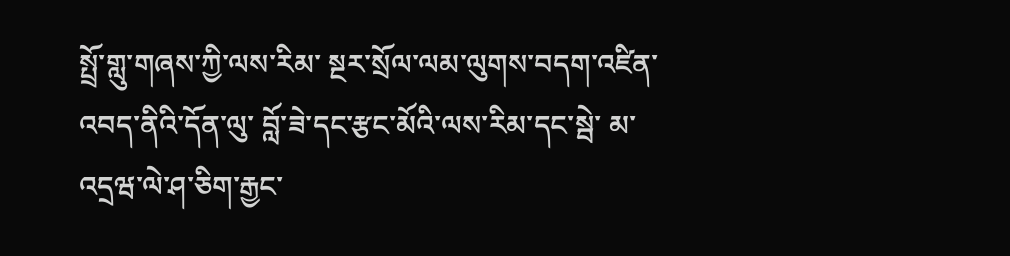སྤྲོ་གླུ་གཞས་ཀྱི་ལས་རིམ་ སྔར་སྲོལ་ལམ་ལུགས་བདག་འཛིན་འབད་ནིའི་དོན་ལུ་ བློ་ཟེ་དང་རྩང་མོའི་ལས་རིམ་དང་སྦེ་ མ་འདྲཝ་ལེ་ཤ་ཅིག་རྒྱང་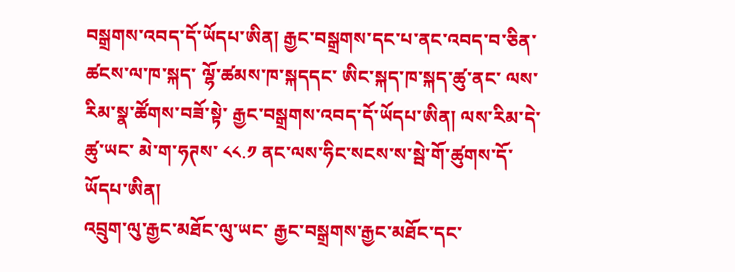བསྒྲགས་འབད་དོ་ཡོདཔ་ཨིན། རྒྱང་བསྒྲགས་དང་པ་ནང་འབད་བ་ཅིན་ ཚངས་ལ་ཁ་སྐད་ ལྷོ་ཚམས་ཁ་སྐདདང་ ཨིང་སྐད་ཁ་སྐད་ཚུ་ནང་ ལས་རིམ་སྣ་ཚོགས་བཟོ་སྟེ་ རྒྱང་བསྒྲགས་འབད་དོ་ཡོདཔ་ཨིན། ལས་རིམ་དེ་ཚུ་ཡང་ མེ་ག་ཧཊས་ ༨༨.༡ ནང་ལས་ཧིང་སངས་ས་སྦེ་གོ་ཚུགས་དོ་ཡོདཔ་ཨིན།
འབྲུག་ལུ་རྒྱང་མཐོང་ལུ་ཡང་ རྒྱང་བསྒྲགས་རྒྱང་མཐོང་དང་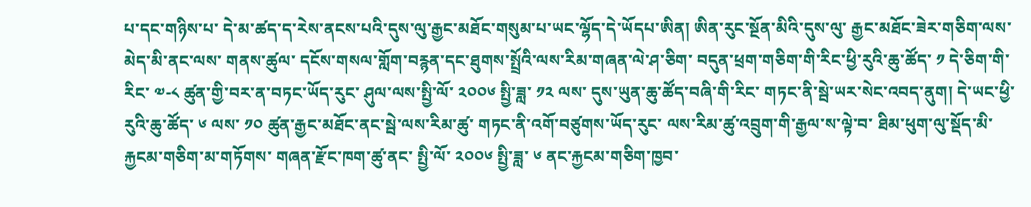པ་དང་གཉིས་པ་ དེ་མ་ཚད་ད་རེས་ནངས་པའི་དུས་ལུ་རྒྱང་མཐོང་གསུམ་པ་ཡང་ལྷོད་དེ་ཡོདཔ་ཨིན། ཨིན་རུང་སྔོན་མིའི་དུས་ལུ་ རྒྱང་མཐོང་ཟེར་གཅིག་ལས་མེད་མི་ནང་ལས་ གནས་ཚུལ་ དངོས་གསལ་གློག་བརྙན་དང་ཐུགས་སྤྲོའི་ལས་རིམ་གཞན་ལེ་ཤ་ཅིག་ བདུན་ཕྲག་གཅིག་གི་རིང་ཕྱི་རུའི་ཆུ་ཚོད་ ༡ དེ་ཅིག་གི་རིང་ ༧-༨ ཚུན་གྱི་བར་ན་བཏང་ཡོད་རུང་ ཤུལ་ལས་སྤྱི་ལོ་ ༢༠༠༦ སྤྱི་ཟླ་ ༡༢ ལས་ དུས་ཡུན་ཆུ་ཚོད་བཞི་གི་རིང་ གཏང་ནི་སྦེ་ཡར་སེང་འབད་ནུག། དེ་ཡང་ཕྱི་རུའི་ཆུ་ཚོད་ ༦ ལས་ ༡༠ ཚུན་རྒྱང་མཐོང་ནང་སྦེ་ལས་རིམ་ཚུ་ གཏང་ནི་འགོ་བཙུགས་ཡོད་རུང་ ལས་རིམ་ཚུ་འབྲུག་གི་རྒྱལ་ས་ལྟེ་བ་ ཐིམ་ཕུག་ལུ་སྡོད་མི་རྐྱངམ་གཅིག་མ་གཏོགས་ གཞན་རྫོང་ཁག་ཚུ་ནང་ སྤྱི་ལོ་ ༢༠༠༦ སྤྱི་ཟླ་ ༦ ནང་རྐྱངམ་གཅིག་ཁྱབ་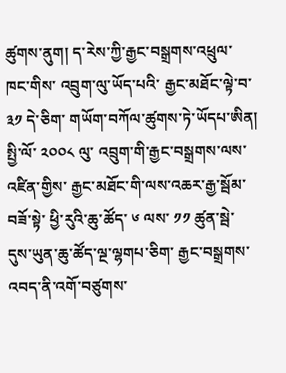ཚུགས་ནུག། ད་རེས་ཀྱི་རྒྱང་བསྒྲགས་འཕྲུལ་ཁང་གིས་ འབྲུག་ལུ་ཡོད་པའི་ རྒྱང་མཐོང་ལྟེ་བ་ ༣༡ དེ་ཅིག་ གཡོག་བཀོལ་ཚུགས་ཏེ་ཡོདཔ་ཨིན།
སྤྱི་ལོ་ ༢༠༠༨ ལུ་ འབྲུག་གི་རྒྱང་བསྒྲགས་ལས་འཛིན་གྱིས་ རྒྱང་མཐོང་གི་ལས་འཆར་རྒྱ་སྦོམ་བཟོ་སྟེ་ ཕྱི་རུའི་ཆུ་ཚོད་ ༦ ལས་ ༡༡ ཚུན་སྦེ་ དུས་ཡུན་ཆུ་ཚོད་ལྔ་ལྷགཔ་ཅིག་ རྒྱང་བསྒྲགས་འབད་ནི་འགོ་བཙུགས་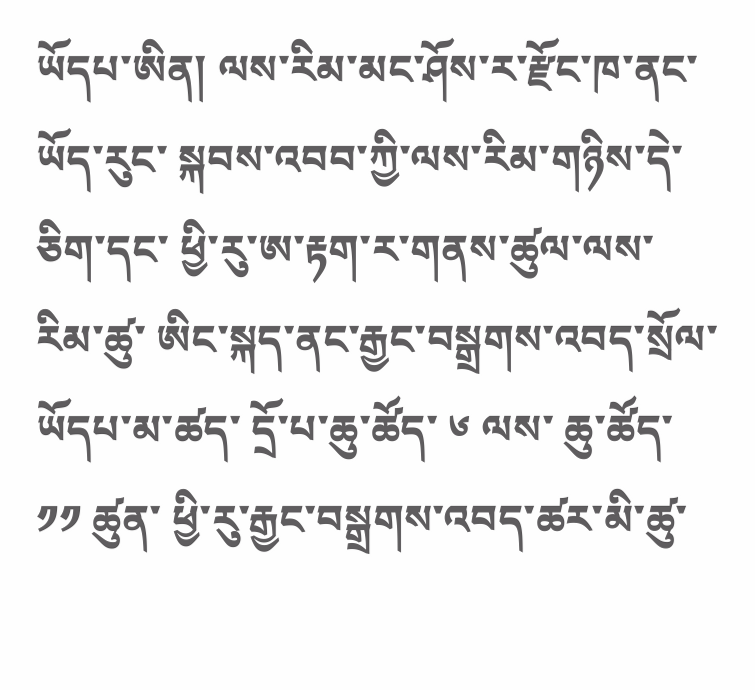ཡོདཔ་ཨིན། ལས་རིམ་མང་ཤོས་ར་རྫོང་ཁ་ནང་ཡོད་རུང་ སྐབས་འབབ་ཀྱི་ལས་རིམ་གཉིས་དེ་ཅིག་དང་ ཕྱི་རུ་ཨ་རྟག་ར་གནས་ཚུལ་ལས་རིམ་ཚུ་ ཨིང་སྐད་ནང་རྒྱང་བསྒྲགས་འབད་སྲོལ་ཡོདཔ་མ་ཚད་ དྲོ་པ་ཆུ་ཚོད་ ༦ ལས་ ཆུ་ཚོད་ ༡༡ ཚུན་ ཕྱི་རུ་རྒྱང་བསྒྲགས་འབད་ཚར་མི་ཚུ་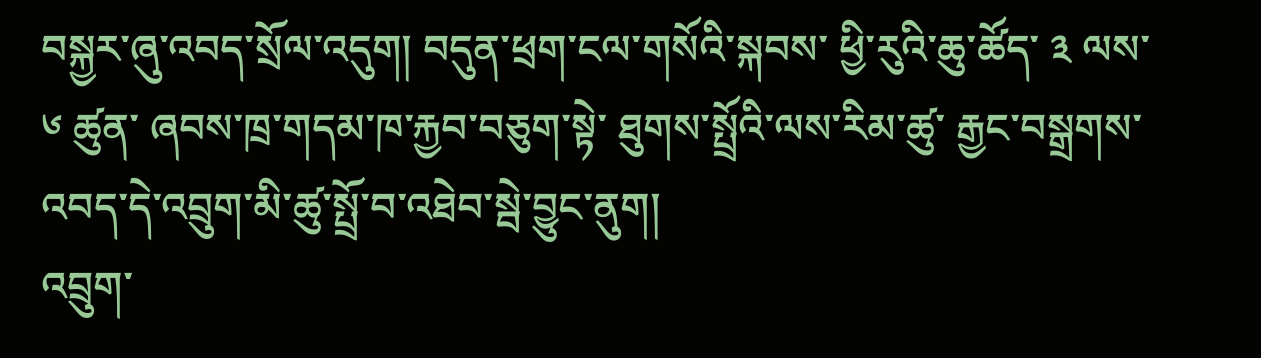བསྐྱར་ཞུ་འབད་སྲོལ་འདུག། བདུན་ཕྲག་ངལ་གསོའི་སྐབས་ ཕྱི་རུའི་ཆུ་ཚོད་ ༣ ལས་ ༦ ཚུན་ ཞབས་ཁྲ་གདམ་ཁ་རྐྱབ་བཅུག་སྟེ་ ཐུགས་སྤྲོའི་ལས་རིམ་ཚུ་ རྒྱང་བསྒྲགས་འབད་དེ་འབྲུག་མི་ཚུ་སྤྲོ་བ་འཐེབ་སྦེ་བྱུང་ནུག།
འབྲུག་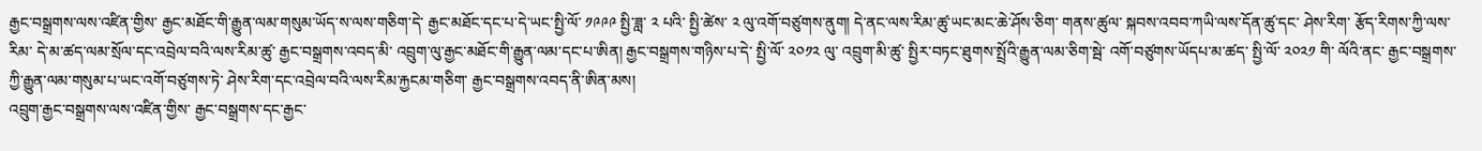རྒྱང་བསྒྲགས་ལས་འཛིན་གྱིས་ རྒྱང་མཐོང་གི་རྒྱུན་ལམ་གསུམ་ཡོད་ས་ལས་གཅིག་དེ་ རྒྱང་མཐོང་དང་པ་དེ་ཡང་སྤྱི་ལོ་ ༡༩༩༩ སྤྱི་ཟླ་ ༢ པའི་ སྤྱི་ཚེས་ ༢ ལུ་འགོ་བཙུགས་ནུག། དེ་ནང་ལས་རིམ་ཚུ་ཡང་མང་ཆེ་ཤོས་ཅིག་ གནས་ཚུལ་ སྐབས་འབབ་ཀཡི་ལས་དོན་ཚུ་དང་ ཤེས་རིག་ རྩོད་རིགས་ཀྱི་ལས་རིམ་ དེ་མ་ཚད་ལམ་སྲོལ་དང་འབྲེལ་བའི་ལས་རིམ་ཚུ་ རྒྱང་བསྒྲགས་འབད་མི་ འབྲུག་ལུ་རྒྱང་མཐོང་གི་རྒྱུན་ལམ་དང་པ་ཨིན། རྒྱང་བསྒྲགས་གཉིས་པ་དེ་ སྤྱི་ལོ་ ༢༠༡༢ ལུ་ འབྲུག་མི་ཚུ་ སྤྱིར་བཏང་ཐུགས་སྤྲོའི་རྒྱུན་ལམ་ཅིག་སྦེ་ འགོ་བཙུགས་ཡོདཔ་མ་ཚད་ སྤྱི་ལོ་ ༢༠༢༡ གི་ ལོའི་ནང་ རྒྱང་བསྒྲགས་ཀྱི་རྒྱུན་ལམ་གསུམ་པ་ཡང་འགོ་བཙུགས་ཏེ་ ཤེས་རིག་དང་འབྲེལ་བའི་ལས་རིམ་རྐྱངམ་གཅིག་ རྒྱང་བསྒྲགས་འབད་ནི་ཨིན་མས།
འབྲུག་རྒྱང་བསྒྲགས་ལས་འཛིན་གྱིས་ རྒྱང་བསྒྲགས་དང་རྒྱང་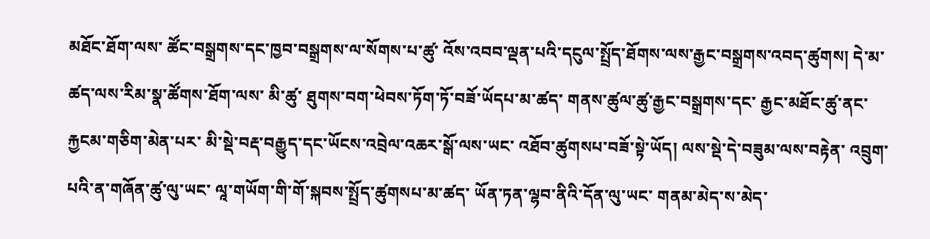མཐོང་ཐོག་ལས་ ཚོང་བསྒྲགས་དང་ཁྱབ་བསྒྲགས་ལ་སོགས་པ་ཚུ་ འོས་འབབ་ལྡན་པའི་དངུལ་སྤྲོད་ཐོགས་ལས་རྒྱང་བསྒྲགས་འབད་ཚུགས། དེ་མ་ཚད་ལས་རིམ་སྣ་ཚོགས་ཐོག་ལས་ མི་ཚུ་ ཐུགས་བག་ཕེབས་ཏོག་ཏོ་བཟོ་ཡོདཔ་མ་ཚད་ གནས་ཚུལ་ཚུ་རྒྱང་བསྒྲགས་དང་ རྒྱང་མཐོང་ཚུ་ནང་རྐྱངམ་གཅིག་མེན་པར་ མི་སྡེ་བརྡ་བརྒྱུད་དང་ཡོངས་འབྲེལ་འཆར་སྒོ་ལས་ཡང་ འཐོབ་ཚུགསཔ་བཟོ་སྟེ་ཡོད། ལས་སྡེ་དེ་བཟུམ་ལས་བརྟེན་ འབྲུག་པའི་ན་གཞོན་ཚུ་ལུ་ཡང་ ལཱ་གཡོག་གི་གོ་སྐབས་སྤྲོད་ཚུགསཔ་མ་ཚད་ ཡོན་ཏན་ལྷབ་ནིའི་དོན་ལུ་ཡང་ གནམ་མེད་ས་མེད་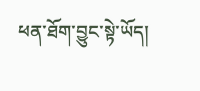ཕན་ཐོག་བྱུང་སྟེ་ཡོད།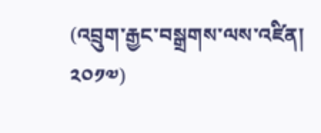(འབྲུག་རྒྱང་བསྒྲགས་ལས་འཛིན། ༢༠༡༧)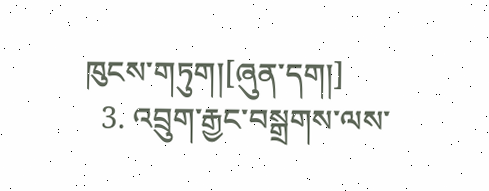ཁུངས་གཏུག།[ཞུན་དག།]
  3. འབྲུག་རྒྱང་བསྒྲགས་ལས་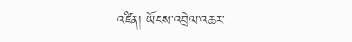འཛིན། ཡོངས་འབྲེལ་འཆར་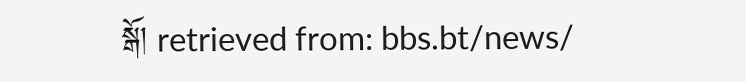སྒོ། retrieved from: bbs.bt/news/